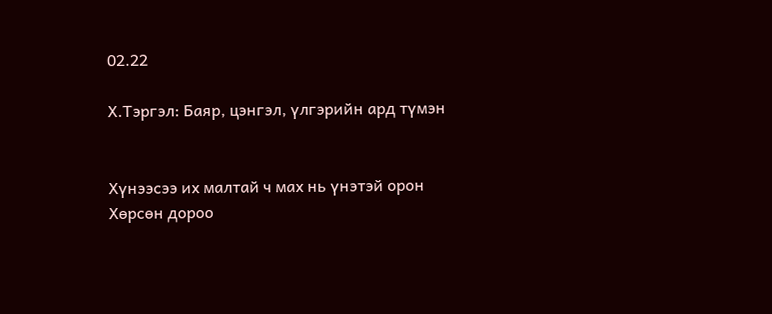02.22

Х.Тэргэл: Баяр, цэнгэл, үлгэрийн ард түмэн


Хүнээсээ их малтай ч мах нь үнэтэй орон
Хөрсөн дороо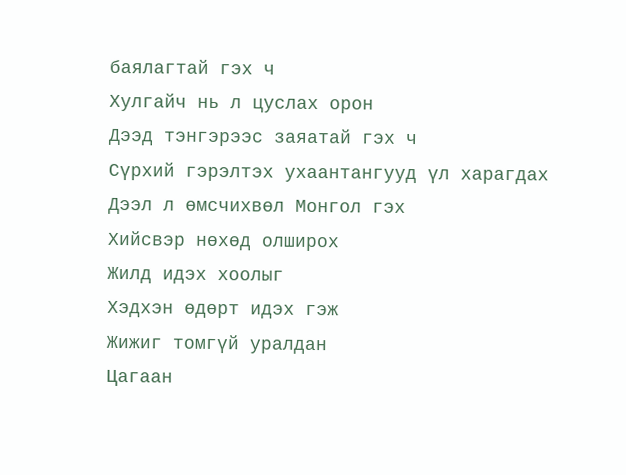баялагтай гэх ч
Хулгайч нь л цуслах орон
Дээд тэнгэрээс заяатай гэх ч
Сүрхий гэрэлтэх ухаантангууд үл харагдах
Дээл л өмсчихвөл Монгол гэх
Хийсвэр нөхөд олширох
Жилд идэх хоолыг
Хэдхэн өдөрт идэх гэж
Жижиг томгүй уралдан
Цагаан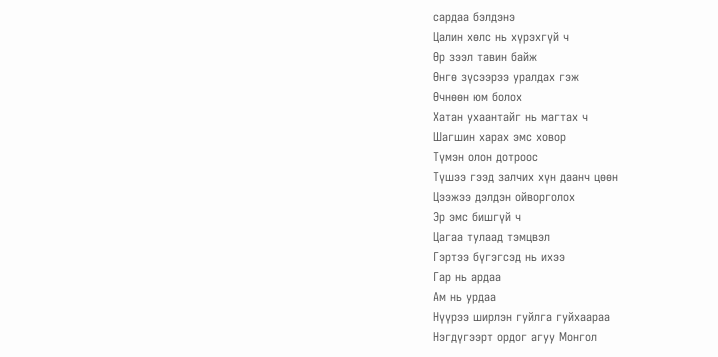сардаа бэлдэнэ
Цалин хөлс нь хүрэхгүй ч
Өр зээл тавин байж
Өнгө зүсээрээ уралдах гэж
Өчнөөн юм болох
Хатан ухаантайг нь магтах ч
Шагшин харах эмс ховор
Түмэн олон дотроос
Түшээ гээд залчих хүн даанч цөөн
Цээжээ дэлдэн ойворголох
Эр эмс бишгүй ч
Цагаа тулаад тэмцвэл
Гэртээ бүгэгсэд нь ихээ
Гар нь ардаа
Ам нь урдаа
Нүүрээ ширлэн гуйлга гуйхаараа
Нэгдүгээрт ордог агуу Монгол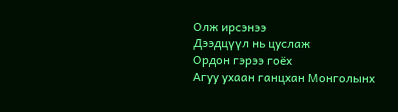Олж ирсэнээ
Дээдцүүл нь цуслаж
Ордон гэрээ гоёх
Агуу ухаан ганцхан Монголынх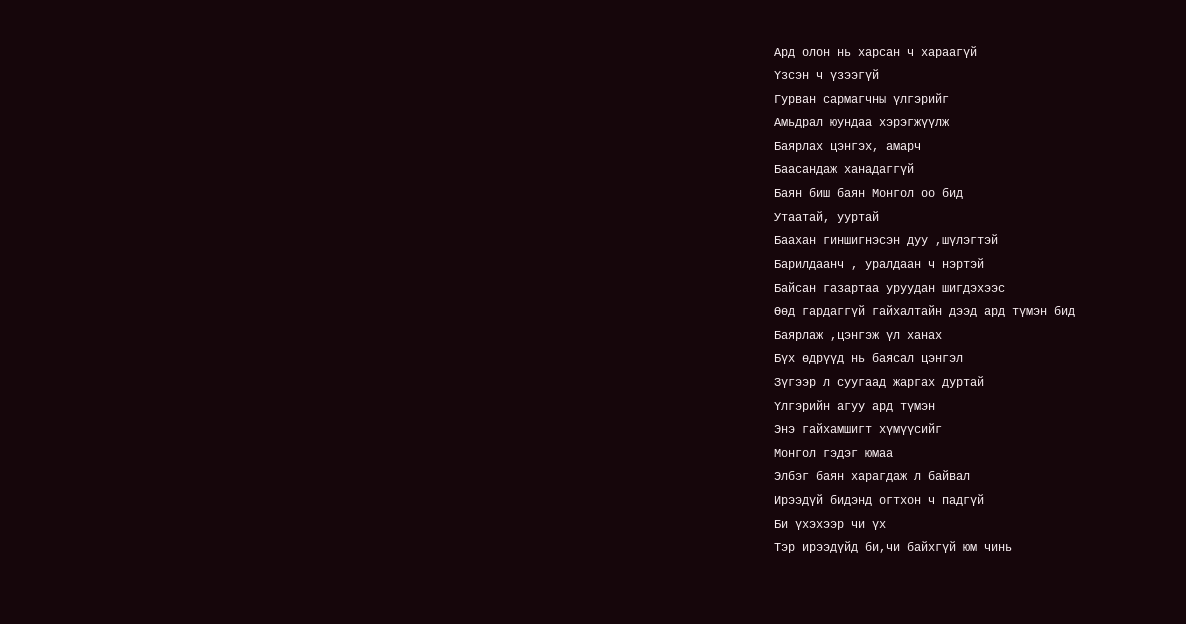Ард олон нь харсан ч хараагүй
Үзсэн ч үзээгүй
Гурван сармагчны үлгэрийг
Амьдрал юундаа хэрэгжүүлж
Баярлах цэнгэх, амарч
Баасандаж ханадаггүй
Баян биш баян Монгол оо бид
Утаатай, ууртай
Баахан гиншигнэсэн дуу ,шүлэгтэй
Барилдаанч , уралдаан ч нэртэй
Байсан газартаа уруудан шигдэхээс
Өөд гардаггүй гайхалтайн дээд ард түмэн бид
Баярлаж ,цэнгэж үл ханах
Бүх өдрүүд нь баясал цэнгэл
Зүгээр л суугаад жаргах дуртай
Үлгэрийн агуу ард түмэн
Энэ гайхамшигт хүмүүсийг
Монгол гэдэг юмаа
Элбэг баян харагдаж л байвал
Ирээдүй бидэнд огтхон ч падгүй
Би үхэхээр чи үх
Тэр ирээдүйд би,чи байхгүй юм чинь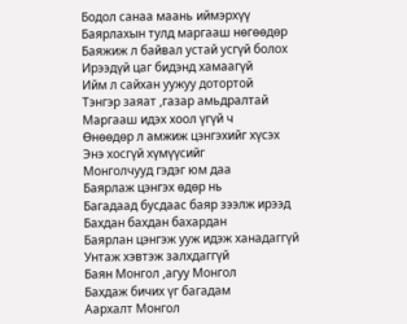Бодол санаа маань иймэрхүү
Баярлахын тулд маргааш нөгөөдөр
Баяжиж л байвал устай усгүй болох
Ирээдүй цаг бидэнд хамаагүй
Ийм л сайхан уужуу дотортой
Тэнгэр заяат ,газар амьдралтай
Маргааш идэх хоол үгүй ч
Өнөөдөр л амжиж цэнгэхийг хүсэх
Энэ хосгүй хүмүүсийг
Монголчууд гэдэг юм даа
Баярлаж цэнгэх өдөр нь
Багадаад бусдаас баяр зээлж ирээд
Бахдан бахдан бахардан
Баярлан цэнгэж ууж идэж ханадаггүй
Унтаж хэвтэж залхдаггүй
Баян Монгол ,агуу Монгол
Бахдаж бичих үг багадам
Аархалт Монгол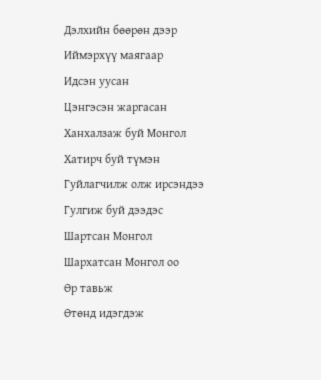Дэлхийн бөөрөн дээр
Иймэрхүү маягаар
Идсэн уусан
Цэнгэсэн жаргасан
Ханхалзаж буй Монгол
Хатирч буй түмэн
Гуйлагчилж олж ирсэндээ
Гулгиж буй дээдэс
Шартсан Монгол
Шархатсан Монгол оо
Өр тавьж
Өтөнд идэгдэж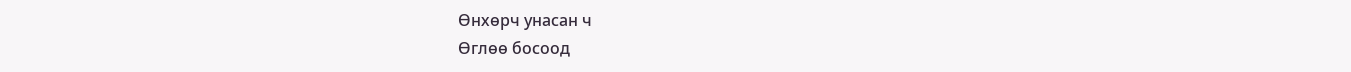Өнхөрч унасан ч
Өглөө босоод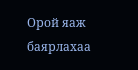Орой яаж баярлахаа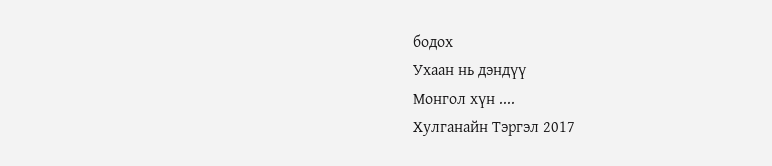бодох
Ухаан нь дэндүү
Монгол хүн ....
Хулганайн Тэргэл 2017